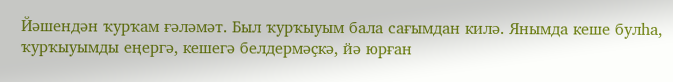Йәшендән ҡурҡам ғәләмәт. Был ҡурҡыуым бала сағымдан килә. Янымда кеше булһа, ҡурҡыуымды еңергә, кешегә белдермәҫкә, йә юрған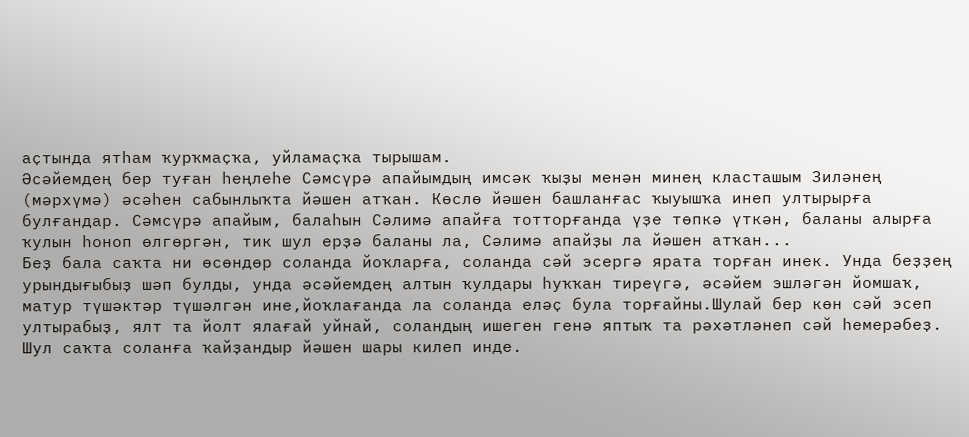аҫтында ятһам ҡурҡмаҫҡа, уйламаҫҡа тырышам.
Әсәйемдең бер туған һеңлеһе Сәмсүрә апайымдың имсәк ҡыҙы менән минең класташым Зиләнең (мәрхүмә) әсәһен сабынлыҡта йәшен атҡан. Көслө йәшен башланғас ҡыуышҡа инеп ултырырға булғандар. Сәмсүрә апайым, балаһын Сәлимә апайға тотторғанда үҙе төпкә үткән, баланы алырға ҡулын һоноп өлгөргән, тик шул ерҙә баланы ла, Сәлимә апайҙы ла йәшен атҡан...
Беҙ бала саҡта ни өсөндөр соланда йоҡларға, соланда сәй эсергә ярата торған инек. Унда беҙҙең урындығыбыҙ шәп булды, унда әсәйемдең алтын ҡулдары һуҡҡан тиреүгә, әсәйем эшләгән йомшаҡ, матур түшәктәр түшәлгән ине,йоҡлағанда ла соланда еләҫ була торғайны.Шулай бер көн сәй эсеп ултырабыҙ, ялт та йолт ялағай уйнай, соландың ишеген генә яптыҡ та рәхәтләнеп сәй һемерәбеҙ. Шул саҡта соланға ҡайҙандыр йәшен шары килеп инде.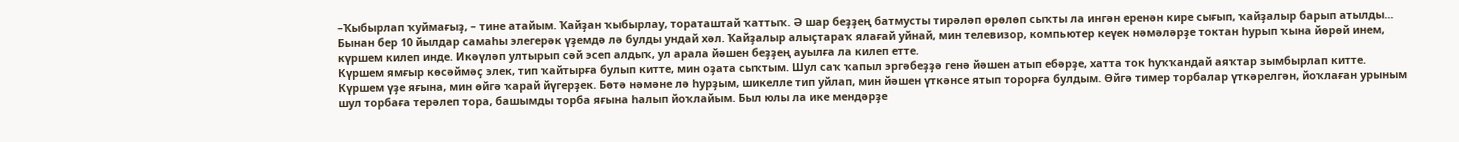–Ҡыбырлап ҡуймағыҙ, – тине атайым. Ҡайҙан ҡыбырлау, тораташтай ҡаттыҡ. Ә шар беҙҙең батмусты тирәләп өрөлөп сыҡты ла ингән еренән кире сығып, ҡайҙалыр барып атылды...
Бынан бер 10 йылдар самаһы элегерәк үҙемдә лә булды ундай хәл. Ҡайҙалыр алыҫтараҡ ялағай уйнай, мин телевизор, компьютер кеүек нәмәләрҙе токтан һурып ҡына йөрөй инем, күршем килеп инде. Икәүләп ултырып сәй эсеп алдыҡ, ул арала йәшен беҙҙең ауылға ла килеп етте.
Күршем ямғыр көсәймәҫ элек, тип ҡайтырға булып китте, мин оҙата сыҡтым. Шул саҡ ҡапыл эргәбеҙҙә генә йәшен атып ебәрҙе, хатта ток һуҡҡандай аяҡтар зымбырлап китте. Күршем үҙе яғына, мин өйгә ҡарай йүгерҙек. Бөтә нәмәне лә һурҙым, шикелле тип уйлап, мин йәшен үткәнсе ятып торорға булдым. Өйгә тимер торбалар үткәрелгән, йоҡлаған урыным шул торбаға терәлеп тора, башымды торба яғына һалып йоҡлайым. Был юлы ла ике мендәрҙе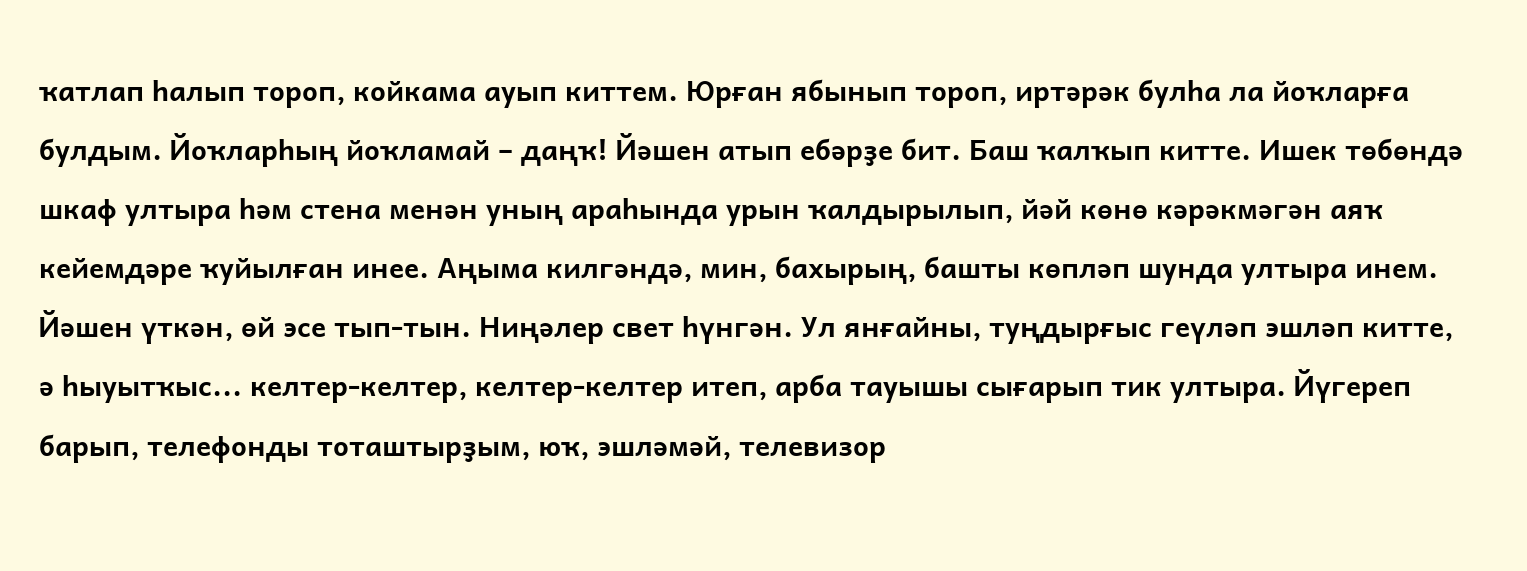ҡатлап һалып тороп, койкама ауып киттем. Юрған ябынып тороп, иртәрәк булһа ла йоҡларға булдым. Йоҡларһың йоҡламай – даңҡ! Йәшен атып ебәрҙе бит. Баш ҡалҡып китте. Ишек төбөндә шкаф ултыра һәм стена менән уның араһында урын ҡалдырылып, йәй көнө кәрәкмәгән аяҡ кейемдәре ҡуйылған инее. Аңыма килгәндә, мин, бахырың, башты көпләп шунда ултыра инем. Йәшен үткән, өй эсе тып-тын. Ниңәлер свет һүнгән. Ул янғайны, туңдырғыс геүләп эшләп китте, ә һыуытҡыс... келтер-келтер, келтер-келтер итеп, арба тауышы сығарып тик ултыра. Йүгереп барып, телефонды тоташтырҙым, юҡ, эшләмәй, телевизор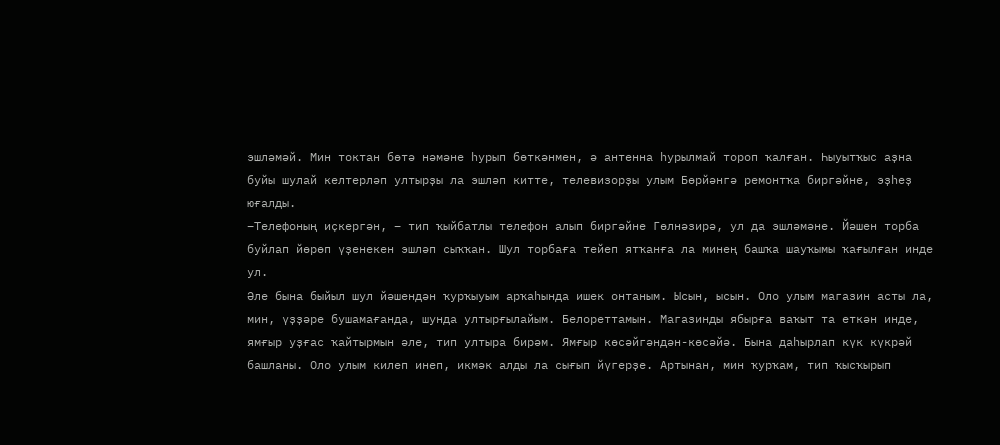эшләмәй. Мин токтан бөтә нәмәне һурып бөткәнмен, ә антенна һурылмай тороп ҡалған. Һыуытҡыс аҙна буйы шулай келтерләп ултырҙы ла эшләп китте, телевизорҙы улым Бөрйәнгә ремонтҡа биргәйне, эҙһеҙ юғалды.
–Телефоның иҫкергән, – тип ҡыйбатлы телефон алып биргәйне Гөлнәзирә, ул да эшләмәне. Йәшен торба буйлап йөрөп үҙенекен эшләп сыҡҡан. Шул торбаға тейеп ятҡанға ла минең башҡа шауҡымы ҡағылған инде ул.
Әле бына быйыл шул йәшендән ҡурҡыуым арҡаһында ишек онтаным. Ысын, ысын. Оло улым магазин асты ла, мин, үҙҙәре бушамағанда, шунда ултырғылайым. Белореттамын. Магазинды ябырға ваҡыт та еткән инде, ямғыр уҙғас ҡайтырмын әле, тип ултыра бирәм. Ямғыр көсәйгәндән-көсәйә. Бына даһырлап күк күкрәй башланы. Оло улым килеп инеп, икмәк алды ла сығып йүгерҙе. Артынан, мин ҡурҡам, тип ҡысҡырып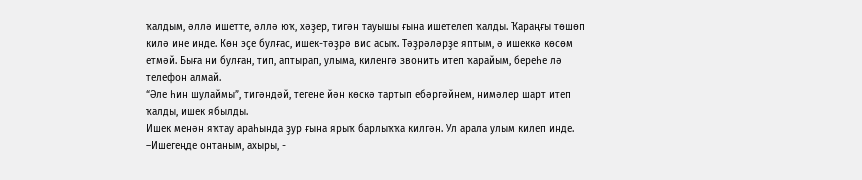ҡалдым, әллә ишетте, әллә юҡ, хәҙер, тигән тауышы ғына ишетелеп ҡалды. Ҡараңғы төшөп килә ине инде. Көн эҫе булғас, ишек-тәҙрә вис асыҡ. Тәҙрәләрҙе яптым, ә ишеккә көсөм етмәй. Быға ни булған, тип, аптырап, улыма, киленгә звонить итеп ҡарайым, береһе лә телефон алмай.
“Әле һин шулаймы”, тигәндәй, тегене йән көскә тартып ебәргәйнем, нимәлер шарт итеп ҡалды, ишек ябылды.
Ишек менән яҡтау араһында ҙур ғына ярыҡ барлыҡҡа килгән. Ул арала улым килеп инде.
–Ишегеңде онтаным, ахыры, -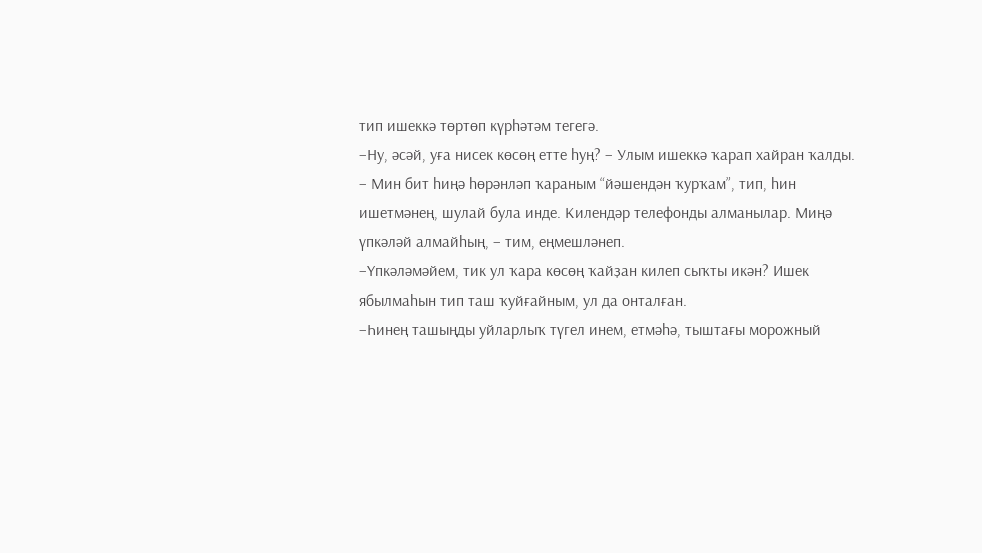тип ишеккә төртөп күрһәтәм тегегә.
–Ну, әсәй, уға нисек көсөң етте һуң? – Улым ишеккә ҡарап хайран ҡалды.
– Мин бит һиңә һөрәнләп ҡараным “йәшендән ҡурҡам”, тип, һин ишетмәнең, шулай була инде. Килендәр телефонды алманылар. Миңә үпкәләй алмайһың, – тим, еңмешләнеп.
–Үпкәләмәйем, тик ул ҡара көсөң ҡайҙан килеп сыҡты икән? Ишек ябылмаһын тип таш ҡуйғайным, ул да онталған.
–Һинең ташыңды уйларлыҡ түгел инем, етмәһә, тыштағы морожный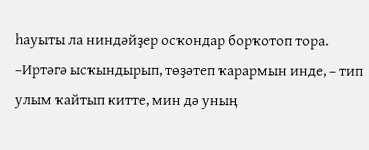һауыты ла ниндәйҙер осҡондар борҡотоп тора.
–Иртәгә ысҡындырып, төҙәтеп ҡарармын инде, – тип улым ҡайтып китте, мин дә уның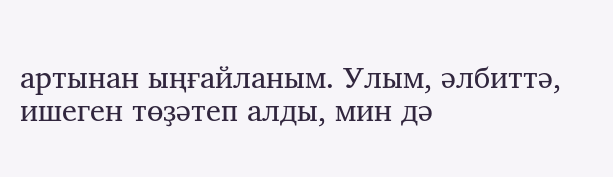артынан ыңғайланым. Улым, әлбиттә, ишеген төҙәтеп алды, мин дә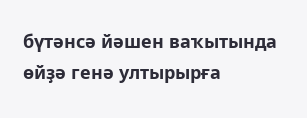бүтәнсә йәшен ваҡытында өйҙә генә ултырырға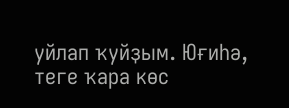уйлап ҡуйҙым. Юғиһә, теге ҡара көс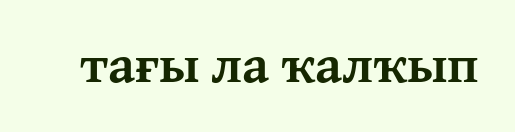тағы ла ҡалҡып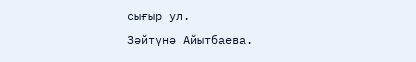сығыр ул.
Зәйтүнә Айытбаева.